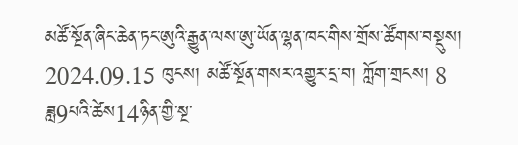མཚོ་སྔོན་ཞིང་ཆེན་ཏང་ཨུའི་རྒྱུན་ལས་ཨུ་ཡོན་ལྷན་ཁང་གིས་གྲོས་ཚོགས་བསྡུས།
2024.09.15 ཁུངས། མཚོ་སྔོན་གསར་འགྱུར་དྲ་བ། ཀློག་གྲངས། 8
ཟླ9པའི་ཚེས14ཉིན་གྱི་སྔ་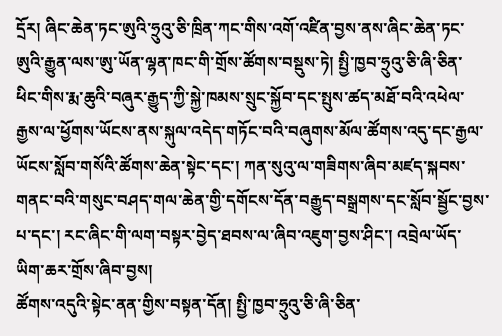དྲོར། ཞིང་ཆེན་ཏང་ཨུའི་ཧྲུའུ་ཅི་ཁྲིན་ཀང་གིས་འགོ་འཛིན་བྱས་ནས་ཞིང་ཆེན་ཏང་ཨུའི་རྒྱུན་ལས་ཨུ་ཡོན་ལྷན་ཁང་གི་གྲོས་ཚོགས་བསྡུས་ཏེ། སྤྱི་ཁྱབ་ཧྲུའུ་ཅི་ཞི་ཅིན་ཕིང་གིས་རྨ་ཆུའི་བཞུར་རྒྱུད་ཀྱི་སྐྱེ་ཁམས་སྲུང་སྐྱོབ་དང་སྤུས་ཚད་མཐོ་བའི་འཕེལ་རྒྱས་ལ་ཕྱོགས་ཡོངས་ནས་སྐུལ་འདེད་གཏོང་བའི་བཞུགས་མོལ་ཚོགས་འདུ་དང་རྒྱལ་ཡོངས་སློབ་གསོའི་ཚོགས་ཆེན་སྟེང་དང་། ཀན་སུའུ་ལ་གཟིགས་ཞིབ་མཛད་སྐབས་གནང་བའི་གསུང་བཤད་གལ་ཆེན་གྱི་དགོངས་དོན་བརྒྱུད་བསྒྲགས་དང་སློབ་སྦྱོང་བྱས་པ་དང་། རང་ཞིང་གི་ལག་བསྟར་བྱེད་ཐབས་ལ་ཞིབ་འཇུག་བྱས་ཤིང་། འབྲེལ་ཡོད་ཡིག་ཆར་གྲོས་ཞིབ་བྱས།
ཚོགས་འདུའི་སྟེང་ནན་གྱིས་བསྟན་དོན། སྤྱི་ཁྱབ་ཧྲུའུ་ཅི་ཞི་ཅིན་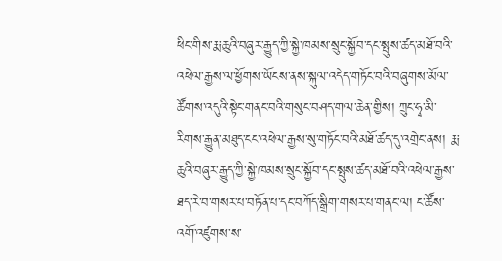ཕིང་གིས་རྨ་ཆུའི་བཞུར་རྒྱུད་ཀྱི་སྐྱེ་ཁམས་སྲུང་སྐྱོབ་དང་སྤུས་ཚད་མཐོ་བའི་འཕེལ་རྒྱས་ལ་ཕྱོགས་ཡོངས་ནས་སྐུལ་འདེད་གཏོང་བའི་བཞུགས་མོལ་ཚོགས་འདུའི་སྟེང་གནང་བའི་གསུང་བཤད་གལ་ཆེན་གྱིས། ཀྲུང་ཧྭ་མི་རིགས་རྒྱུན་མཐུད་ངང་འཕེལ་རྒྱས་སུ་གཏོང་བའི་མཐོ་ཚད་དུ་འགྲེང་ནས། རྨ་ཆུའི་བཞུར་རྒྱུད་ཀྱི་སྐྱེ་ཁམས་སྲུང་སྐྱོབ་དང་སྤུས་ཚད་མཐོ་བའི་འཕེལ་རྒྱས་ཐད་རེ་བ་གསར་པ་བཏོན་པ་དང་བཀོད་སྒྲིག་གསར་པ་གནང་ལ། ང་ཚོས་འགོ་འཛུགས་ས་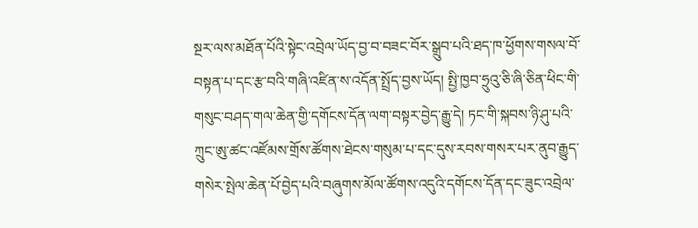སྔར་ལས་མཐོན་པོའི་སྟེང་འབྲེལ་ཡོད་བྱ་བ་བཟང་བོར་སྒྲུབ་པའི་ཐད་ཁ་ཕྱོགས་གསལ་བོ་བསྟན་པ་དང་རྩ་བའི་གཞི་འཛིན་ས་འདོན་སྤྲོད་བྱས་ཡོད། སྤྱི་ཁྱབ་ཧྲུའུ་ཅི་ཞི་ཅིན་ཕིང་གི་གསུང་བཤད་གལ་ཆེན་གྱི་དགོངས་དོན་ལག་བསྟར་བྱེད་རྒྱུ་དེ། ཏང་གི་སྐབས་ཉི་ཤུ་པའི་ཀྲུང་ཨུ་ཚང་འཛོམས་གྲོས་ཚོགས་ཐེངས་གསུམ་པ་དང་དུས་རབས་གསར་པར་ནུབ་རྒྱུད་གསེར་སྤེལ་ཆེན་པོ་བྱེད་པའི་བཞུགས་མོལ་ཚོགས་འདུའི་དགོངས་དོན་དང་ཟུང་འབྲེལ་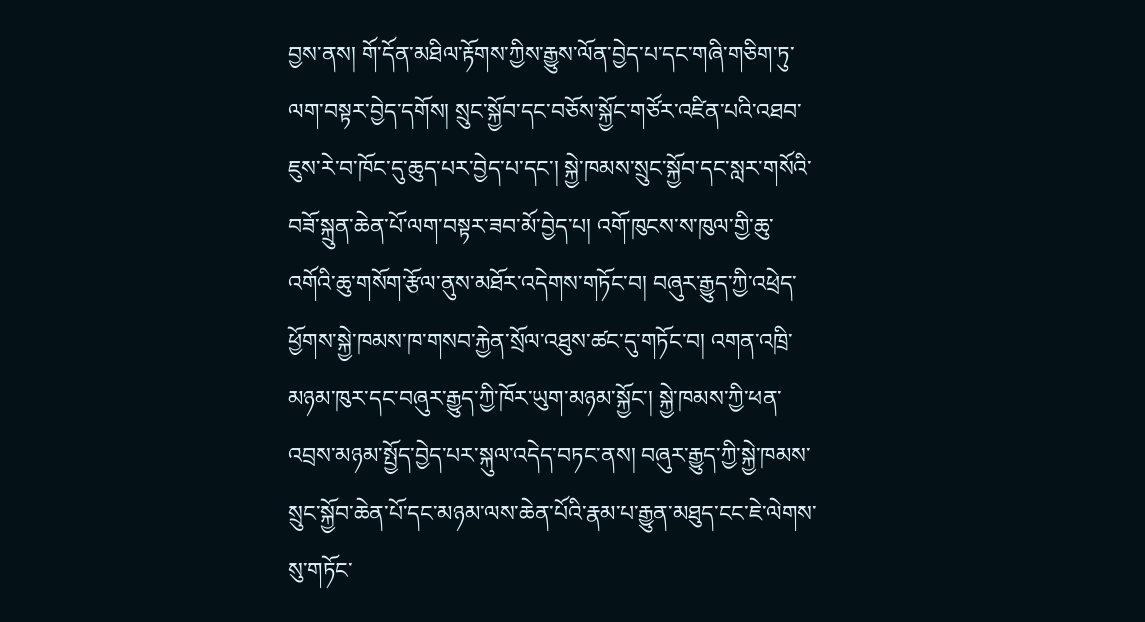བྱས་ནས། གོ་དོན་མཐིལ་རྟོགས་ཀྱིས་རྒྱུས་ལོན་བྱེད་པ་དང་གཞི་གཅིག་ཏུ་ལག་བསྟར་བྱེད་དགོས། སྲུང་སྐྱོབ་དང་བཅོས་སྐྱོང་གཙོར་འཛིན་པའི་འཐབ་ཇུས་རེ་བ་ཁོང་དུ་ཆུད་པར་བྱེད་པ་དང་། སྐྱེ་ཁམས་སྲུང་སྐྱོབ་དང་སླར་གསོའི་བཟོ་སྐྲུན་ཆེན་པོ་ལག་བསྟར་ཟབ་མོ་བྱེད་པ། འགོ་ཁུངས་ས་ཁུལ་གྱི་ཆུ་འགོའི་ཆུ་གསོག་རྩོལ་ནུས་མཐོར་འདེགས་གཏོང་བ། བཞུར་རྒྱུད་ཀྱི་འཕྲེད་ཕྱོགས་སྐྱེ་ཁམས་ཁ་གསབ་རྐྱེན་སྲོལ་འཐུས་ཚང་དུ་གཏོང་བ། འགན་འཁྲི་མཉམ་ཁུར་དང་བཞུར་རྒྱུད་ཀྱི་ཁོར་ཡུག་མཉམ་སྐྱོང་། སྐྱེ་ཁམས་ཀྱི་ཕན་འབྲས་མཉམ་སྤྱོད་བྱེད་པར་སྐུལ་འདེད་བཏང་ནས། བཞུར་རྒྱུད་ཀྱི་སྐྱེ་ཁམས་སྲུང་སྐྱོབ་ཆེན་པོ་དང་མཉམ་ལས་ཆེན་པོའི་རྣམ་པ་རྒྱུན་མཐུད་ངང་ཇེ་ལེགས་སུ་གཏོང་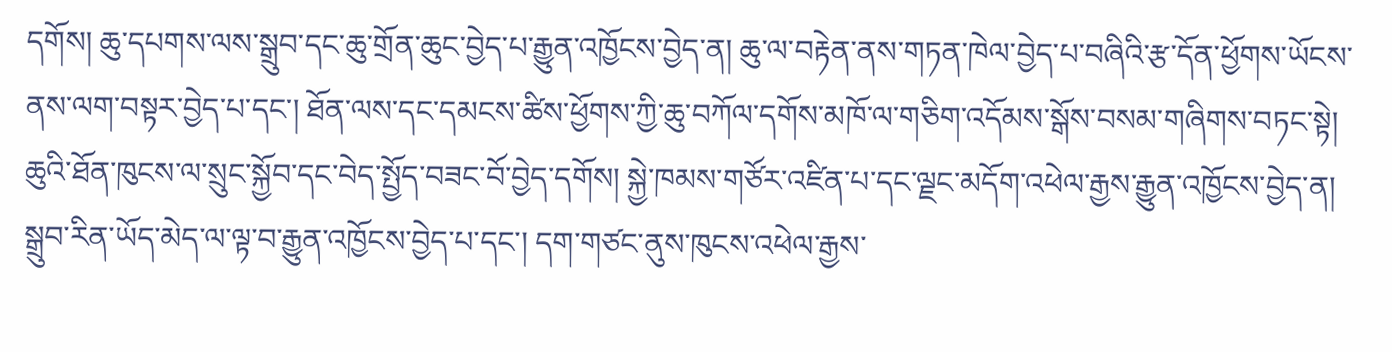དགོས། ཆུ་དཔགས་ལས་སྒྲུབ་དང་ཆུ་གྲོན་ཆུང་བྱེད་པ་རྒྱུན་འཁྱོངས་བྱེད་ན། ཆུ་ལ་བརྟེན་ནས་གཏན་ཁེལ་བྱེད་པ་བཞིའི་རྩ་དོན་ཕྱོགས་ཡོངས་ནས་ལག་བསྟར་བྱེད་པ་དང་། ཐོན་ལས་དང་དམངས་ཚིས་ཕྱོགས་ཀྱི་ཆུ་བཀོལ་དགོས་མཁོ་ལ་གཅིག་འདོམས་སྒོས་བསམ་གཞིགས་བཏང་སྟེ། ཆུའི་ཐོན་ཁུངས་ལ་སྲུང་སྐྱོབ་དང་བེད་སྤྱོད་བཟང་བོ་བྱེད་དགོས། སྐྱེ་ཁམས་གཙོར་འཛིན་པ་དང་ལྗང་མདོག་འཕེལ་རྒྱས་རྒྱུན་འཁྱོངས་བྱེད་ན། སྒྲུབ་རིན་ཡོད་མེད་ལ་ལྟ་བ་རྒྱུན་འཁྱོངས་བྱེད་པ་དང་། དག་གཙང་ནུས་ཁུངས་འཕེལ་རྒྱས་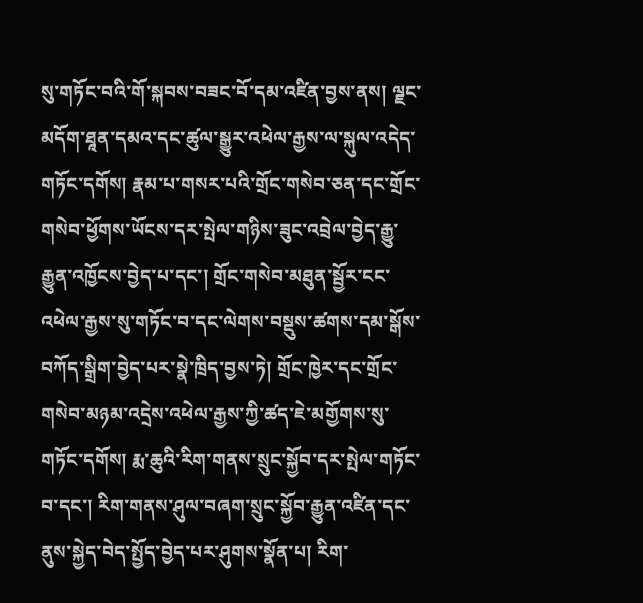སུ་གཏོང་བའི་གོ་སྐབས་བཟང་བོ་དམ་འཛིན་བྱས་ནས། ལྗང་མདོག་ཐཱན་དམའ་དང་ཚུལ་སྒྱུར་འཕེལ་རྒྱས་ལ་སྐུལ་འདེད་གཏོང་དགོས། རྣམ་པ་གསར་པའི་གྲོང་གསེབ་ཅན་དང་གྲོང་གསེབ་ཕྱོགས་ཡོངས་དར་སྤེལ་གཉིས་ཟུང་འབྲེལ་བྱེད་རྒྱུ་རྒྱུན་འཁྱོངས་བྱེད་པ་དང་། གྲོང་གསེབ་མཐུན་སྦྱོར་ངང་འཕེལ་རྒྱས་སུ་གཏོང་བ་དང་ལེགས་བསྡུས་ཚགས་དམ་སྒོས་བཀོད་སྒྲིག་བྱེད་པར་སྣེ་ཁྲིད་བྱས་ཏེ། གྲོང་ཁྱེར་དང་གྲོང་གསེབ་མཉམ་འདྲེས་འཕེལ་རྒྱས་ཀྱི་ཚད་ཇེ་མགྱོགས་སུ་གཏོང་དགོས། རྨ་ཆུའི་རིག་གནས་སྲུང་སྐྱོབ་དར་སྤེལ་གཏོང་བ་དང་། རིག་གནས་ཤུལ་བཞག་སྲུང་སྐྱོབ་རྒྱུན་འཛིན་དང་ནུས་སྐྱེད་བེད་སྤྱོད་བྱེད་པར་ཤུགས་སྣོན་པ། རིག་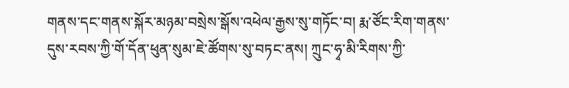གནས་དང་གནས་སྐོར་མཉམ་བསྲེས་སྒོས་འཕེལ་རྒྱས་སུ་གཏོང་བ། རྨ་ཙོང་རིག་གནས་དུས་རབས་ཀྱི་གོ་དོན་ཕུན་སུམ་ཇེ་ཚོགས་སུ་བཏང་ནས། ཀྲུང་ཧྭ་མི་རིགས་ཀྱི་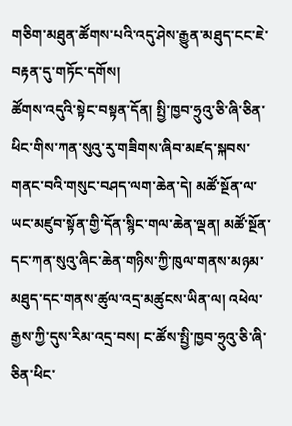གཅིག་མཐུན་ཚོགས་པའི་འདུ་ཤེས་རྒྱུན་མཐུད་ངང་ཇེ་བརྟན་དུ་གཏོང་དགོས།
ཚོགས་འདུའི་སྟེང་བསྟན་དོན། སྤྱི་ཁྱབ་ཧྲུའུ་ཅི་ཞི་ཅིན་ཕིང་གིས་ཀན་སུའུ་རུ་གཟིགས་ཞིབ་མཛད་སྐབས་གནང་བའི་གསུང་བཤད་ལག་ཆེན་དེ། མཚོ་སྔོན་ལ་ཡང་མཛུབ་སྟོན་གྱི་དོན་སྙིང་གལ་ཆེན་ལྡན། མཚོ་སྔོན་དང་ཀན་སུའུ་ཞིང་ཆེན་གཉིས་ཀྱི་ཁུལ་གནས་མཉམ་མཐུད་དང་གནས་ཚུལ་འདྲ་མཚུངས་ཡིན་ལ། འཕེལ་རྒྱས་ཀྱི་དུས་རིམ་འདྲ་བས། ང་ཚོས་སྤྱི་ཁྱབ་ཧྲུའུ་ཅི་ཞི་ཅིན་ཕིང་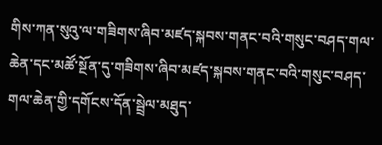གིས་ཀན་སུའུ་ལ་གཟིགས་ཞིབ་མཛད་སྐབས་གནང་བའི་གསུང་བཤད་གལ་ཆེན་དང་མཚོ་སྔོན་དུ་གཟིགས་ཞིབ་མཛད་སྐབས་གནང་བའི་གསུང་བཤད་གལ་ཆེན་གྱི་དགོངས་དོན་སྦྲེལ་མཐུད་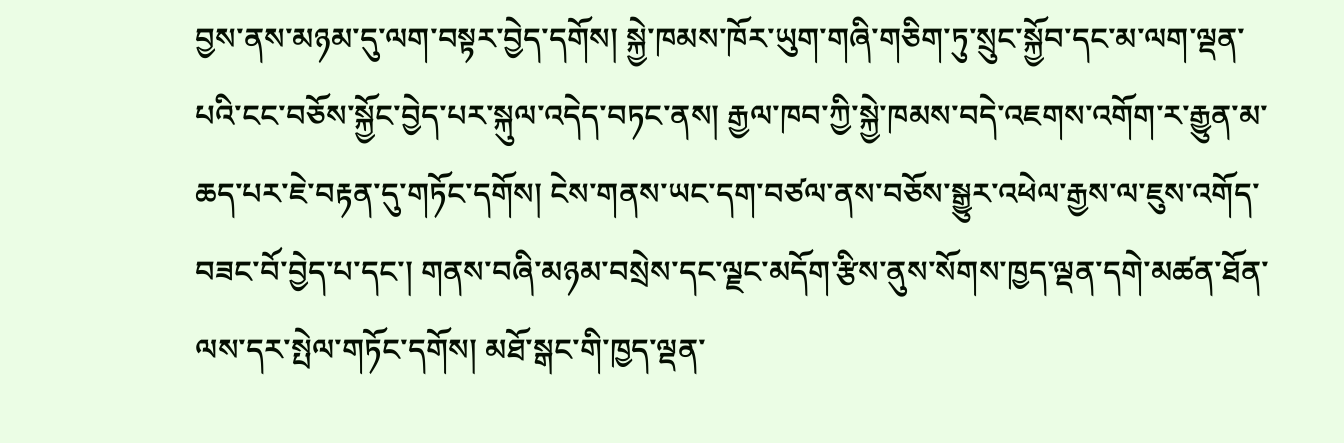བྱས་ནས་མཉམ་དུ་ལག་བསྟར་བྱེད་དགོས། སྐྱེ་ཁམས་ཁོར་ཡུག་གཞི་གཅིག་ཏུ་སྲུང་སྐྱོབ་དང་མ་ལག་ལྡན་པའི་ངང་བཅོས་སྐྱོང་བྱེད་པར་སྐུལ་འདེད་བཏང་ནས། རྒྱལ་ཁབ་ཀྱི་སྐྱེ་ཁམས་བདེ་འཇགས་འགོག་ར་རྒྱུན་མ་ཆད་པར་ཇེ་བརྟན་དུ་གཏོང་དགོས། ངེས་གནས་ཡང་དག་བཙལ་ནས་བཅོས་སྒྱུར་འཕེལ་རྒྱས་ལ་ཇུས་འགོད་བཟང་བོ་བྱེད་པ་དང་། གནས་བཞི་མཉམ་བསྲེས་དང་ལྗང་མདོག་རྩིས་ནུས་སོགས་ཁྱད་ལྡན་དགེ་མཚན་ཐོན་ལས་དར་སྤེལ་གཏོང་དགོས། མཐོ་སྒང་གི་ཁྱད་ལྡན་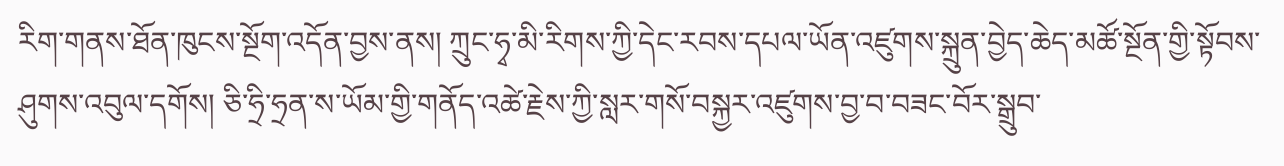རིག་གནས་ཐོན་ཁུངས་སྔོག་འདོན་བྱས་ནས། ཀྲུང་ཧྭ་མི་རིགས་ཀྱི་དེང་རབས་དཔལ་ཡོན་འཛུགས་སྐྲུན་བྱེད་ཆེད་མཚོ་སྔོན་གྱི་སྟོབས་ཤུགས་འབུལ་དགོས། ཅི་ཧྲི་ཧྲན་ས་ཡོམ་གྱི་གནོད་འཚེ་རྗེས་ཀྱི་སླར་གསོ་བསྐྱར་འཛུགས་བྱ་བ་བཟང་བོར་སྒྲུབ་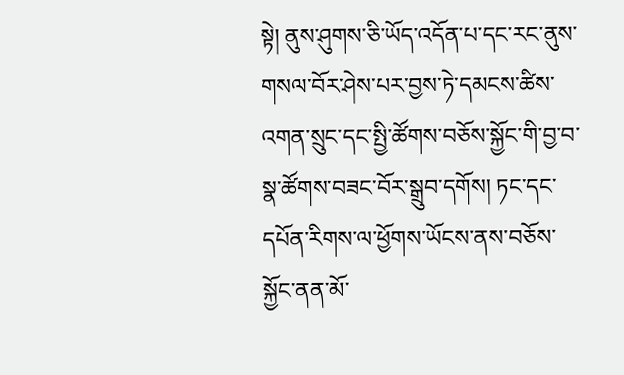སྟེ། ནུས་ཤུགས་ཅི་ཡོད་འདོན་པ་དང་རང་ནུས་གསལ་བོར་ཤེས་པར་བྱས་ཏེ་དམངས་ཚིས་འགན་སྲུང་དང་སྤྱི་ཚོགས་བཅོས་སྐྱོང་གི་བྱ་བ་སྣ་ཚོགས་བཟང་བོར་སྒྲུབ་དགོས། ཏང་དང་དཔོན་རིགས་ལ་ཕྱོགས་ཡོངས་ནས་བཅོས་སྐྱོང་ནན་མོ་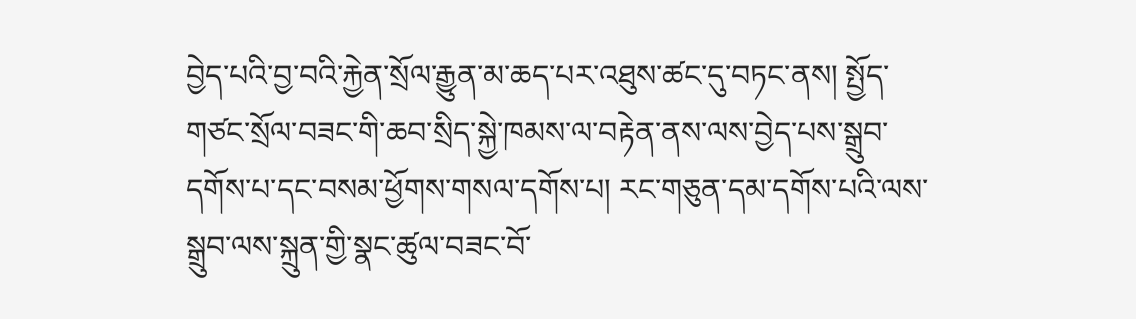བྱེད་པའི་བྱ་བའི་རྐྱེན་སྲོལ་རྒྱུན་མ་ཆད་པར་འཐུས་ཚང་དུ་བཏང་ནས། སྤྱོད་གཙང་སྲོལ་བཟང་གི་ཆབ་སྲིད་སྐྱེ་ཁམས་ལ་བརྟེན་ནས་ལས་བྱེད་པས་སྒྲུབ་དགོས་པ་དང་བསམ་ཕྱོགས་གསལ་དགོས་པ། རང་གཅུན་དམ་དགོས་པའི་ལས་སྒྲུབ་ལས་སྐྲུན་གྱི་སྣང་ཚུལ་བཟང་བོ་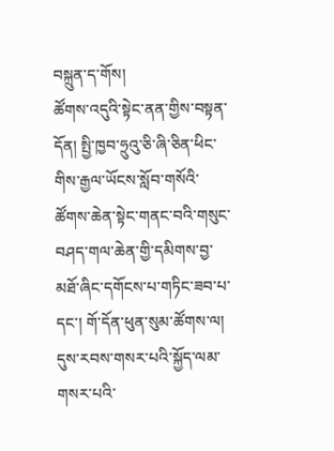བསྐྲུན་ད་གོས།
ཚོགས་འདུའི་སྟེང་ནན་གྱིས་བསྟན་དོན། སྤྱི་ཁྱབ་ཧྲུའུ་ཅི་ཞི་ཅིན་ཕིང་གིས་རྒྱལ་ཡོངས་སློབ་གསོའི་ཚོགས་ཆེན་སྟེང་གནང་བའི་གསུང་བཤད་གལ་ཆེན་གྱི་དམིགས་བྱ་མཐོ་ཞིང་དགོངས་པ་གཏིང་ཟབ་པ་དང་། གོ་དོན་ཕུན་སུམ་ཚོགས་ལ། དུས་རབས་གསར་པའི་སྐྱོད་ལམ་གསར་པའི་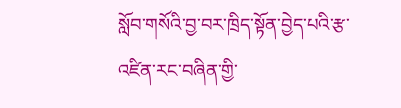སློབ་གསོའི་བྱ་བར་ཁྲིད་སྟོན་བྱེད་པའི་རྩ་འཛིན་རང་བཞིན་གྱི་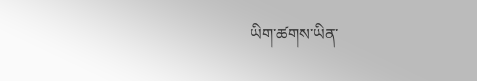ཡིག་ཚགས་ཡིན་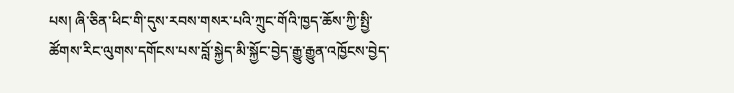པས། ཞི་ཅིན་ཕིང་གི་དུས་རབས་གསར་པའི་ཀྲུང་གོའི་ཁྱད་ཆོས་ཀྱི་སྤྱི་ཚོགས་རིང་ལུགས་དགོངས་པས་བློ་སྐྱེད་མི་སྐྱོང་བྱེད་རྒྱུ་རྒྱུན་འཁྱོངས་བྱེད་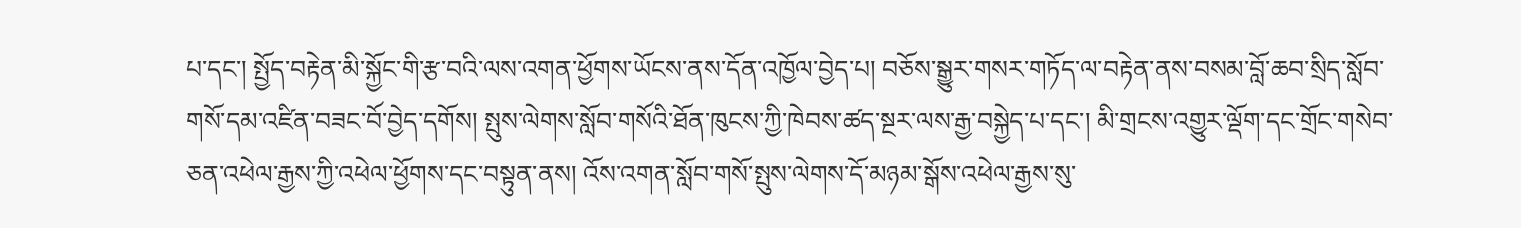པ་དང་། སྤྱོད་བརྟེན་མི་སྐྱོང་གི་རྩ་བའི་ལས་འགན་ཕྱོགས་ཡོངས་ནས་དོན་འཁྱོལ་བྱེད་པ། བཅོས་སྒྱུར་གསར་གཏོད་ལ་བརྟེན་ནས་བསམ་བློ་ཆབ་སྲིད་སློབ་གསོ་དམ་འཛིན་བཟང་བོ་བྱེད་དགོས། སྤུས་ལེགས་སློབ་གསོའི་ཐོན་ཁུངས་ཀྱི་ཁེབས་ཚད་སྔར་ལས་རྒྱ་བསྐྱེད་པ་དང་། མི་གྲངས་འགྱུར་ལྡོག་དང་གྲོང་གསེབ་ཅན་འཕེལ་རྒྱས་ཀྱི་འཕེལ་ཕྱོགས་དང་བསྟུན་ནས། འོས་འགན་སློབ་གསོ་སྤུས་ལེགས་དོ་མཉམ་སྒོས་འཕེལ་རྒྱས་སུ་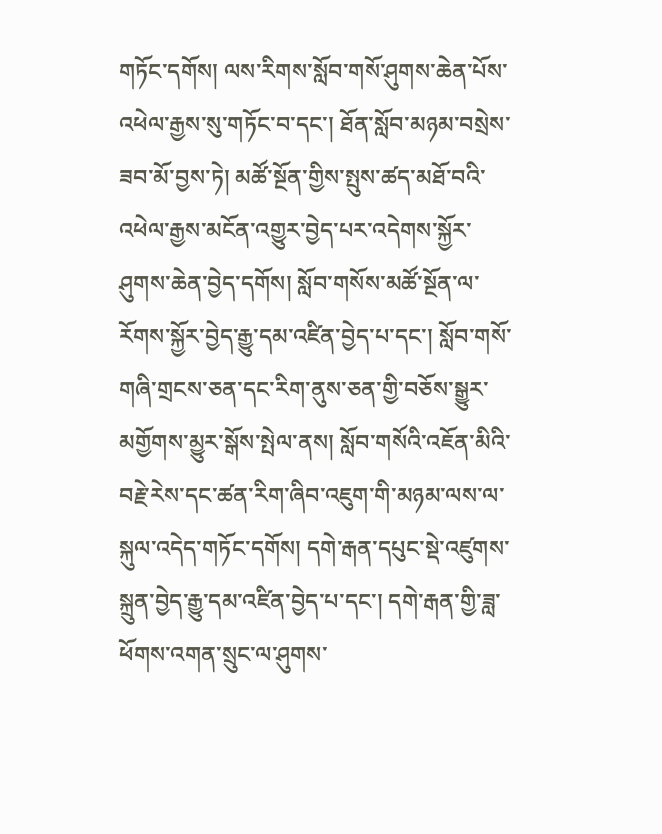གཏོང་དགོས། ལས་རིགས་སློབ་གསོ་ཤུགས་ཆེན་པོས་འཕེལ་རྒྱས་སུ་གཏོང་བ་དང་། ཐོན་སློབ་མཉམ་བསྲེས་ཟབ་མོ་བྱས་ཏེ། མཚོ་སྔོན་གྱིས་སྤུས་ཚད་མཐོ་བའི་འཕེལ་རྒྱས་མངོན་འགྱུར་བྱེད་པར་འདེགས་སྐྱོར་ཤུགས་ཆེན་བྱེད་དགོས། སློབ་གསོས་མཚོ་སྔོན་ལ་རོགས་སྐྱོར་བྱེད་རྒྱུ་དམ་འཛིན་བྱེད་པ་དང་། སློབ་གསོ་གཞི་གྲངས་ཅན་དང་རིག་ནུས་ཅན་གྱི་བཅོས་སྒྱུར་མགྱོགས་མྱུར་སྒོས་སྤེལ་ནས། སློབ་གསོའི་འཇོན་མིའི་བརྗེ་རེས་དང་ཚན་རིག་ཞིབ་འཇུག་གི་མཉམ་ལས་ལ་སྐུལ་འདེད་གཏོང་དགོས། དགེ་རྒན་དཔུང་སྡེ་འཛུགས་སྐྲུན་བྱེད་རྒྱུ་དམ་འཛིན་བྱེད་པ་དང་། དགེ་རྒན་གྱི་ཟླ་ཕོགས་འགན་སྲུང་ལ་ཤུགས་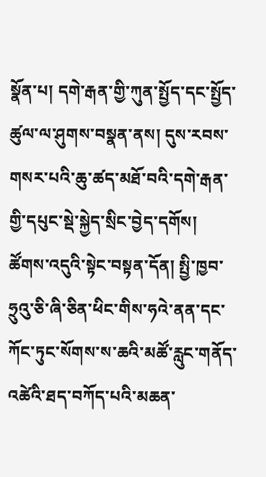སྣོན་པ། དགེ་རྒན་གྱི་ཀུན་སྤྱོད་དང་སྤྱོད་ཚུལ་ལ་ཤུགས་བསྣན་ནས། དུས་རབས་གསར་པའི་ཆུ་ཚད་མཐོ་བའི་དགེ་རྒན་གྱི་དཔུང་སྡེ་སྐྱེད་སྲིང་བྱེད་དགོས།
ཚོགས་འདུའི་སྟེང་བསྟན་དོན། སྤྱི་ཁྱབ་ཧྲུའུ་ཅི་ཞི་ཅིན་ཕིང་གིས་ཧའེ་ནན་དང་ཀོང་ཏུང་སོགས་ས་ཆའི་མཚོ་རླུང་གནོད་འཚེའི་ཐད་བཀོད་པའི་མཆན་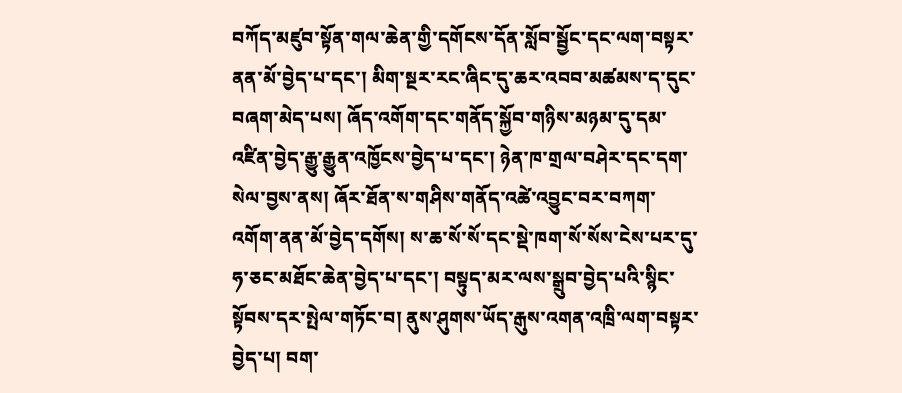བཀོད་མཛུབ་སྟོན་གལ་ཆེན་གྱི་དགོངས་དོན་སློབ་སྦྱོང་དང་ལག་བསྟར་ནན་མོ་བྱེད་པ་དང་། མིག་སྔར་རང་ཞིང་དུ་ཆར་འབབ་མཚམས་ད་དུང་བཞག་མེད་པས། ཞོད་འགོག་དང་གནོད་སྐྱོབ་གཉིས་མཉམ་དུ་དམ་འཛིན་བྱེད་རྒྱུ་རྒྱུན་འཁྱོངས་བྱེད་པ་དང་། ཉེན་ཁ་གྲལ་བཤེར་དང་དག་སེལ་བྱས་ནས། ཞོར་ཐོན་ས་གཤིས་གནོད་འཚེ་འབྱུང་བར་བཀག་འགོག་ནན་མོ་བྱེད་དགོས། ས་ཆ་སོ་སོ་དང་སྡེ་ཁག་སོ་སོས་ངེས་པར་དུ་ཧ་ཅང་མཐོང་ཆེན་བྱེད་པ་དང་། བསྟུད་མར་ལས་སྒྲུབ་བྱེད་པའི་སྙིང་སྟོབས་དར་སྤེལ་གཏོང་བ། ནུས་ཤུགས་ཡོད་རྒུས་འགན་འཁྲི་ལག་བསྟར་བྱེད་པ། བག་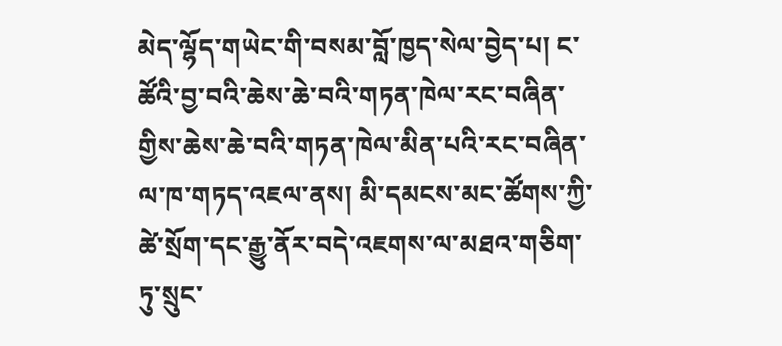མེད་ལྷོད་གཡེང་གི་བསམ་བློ་ཁྱད་སེལ་བྱེད་པ། ང་ཚོའི་བྱ་བའི་ཆེས་ཆེ་བའི་གཏན་ཁེལ་རང་བཞིན་གྱིས་ཆེས་ཆེ་བའི་གཏན་ཁེལ་མིན་པའི་རང་བཞིན་ལ་ཁ་གཏད་འཇལ་ནས། མི་དམངས་མང་ཚོགས་ཀྱི་ཚེ་སྲོག་དང་རྒྱུ་ནོར་བདེ་འཇགས་ལ་མཐའ་གཅིག་ཏུ་སྲུང་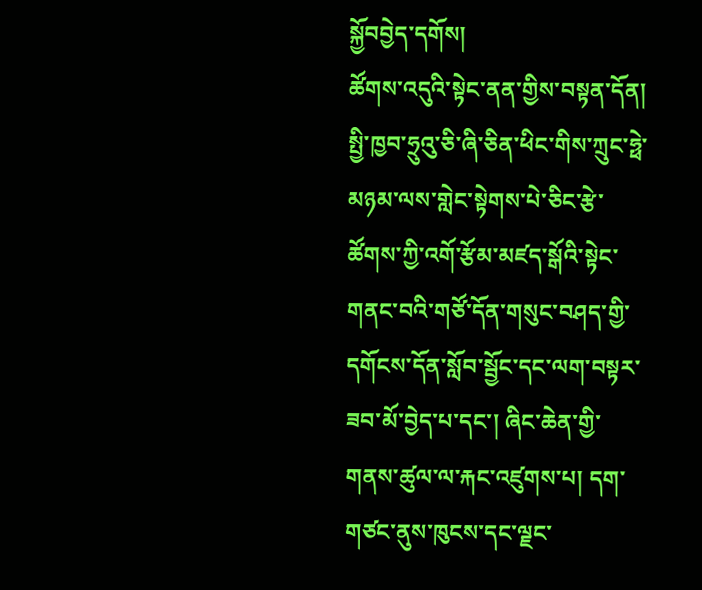སྐྱོབབྱེད་དགོས།
ཚོགས་འདུའི་སྟེང་ནན་གྱིས་བསྟན་དོན། སྤྱི་ཁྱབ་ཧྲུའུ་ཅི་ཞི་ཅིན་ཕིང་གིས་ཀྲུང་ཧྥེ་མཉམ་ལས་གླེང་སྟེགས་པེ་ཅིང་རྩེ་ཚོགས་ཀྱི་འགོ་རྩོམ་མཛད་སྒོའི་སྟེང་གནང་བའི་གཙོ་དོན་གསུང་བཤད་གྱི་དགོངས་དོན་སློབ་སྦྱོང་དང་ལག་བསྟར་ཟབ་མོ་བྱེད་པ་དང་། ཞིང་ཆེན་གྱི་གནས་ཚུལ་ལ་རྐང་འཛུགས་པ། དག་གཙང་ནུས་ཁུངས་དང་ལྗང་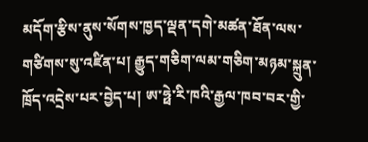མདོག་རྩིས་ནུས་སོགས་ཁྱད་ལྡན་དགེ་མཚན་ཐོན་ལས་གཙིགས་སུ་འཛིན་པ། རྒྱུད་གཅིག་ལམ་གཅིག་མཉམ་སྐྲུན་ཁྲོད་འདྲེས་པར་བྱེད་པ། ཨ་ཧྥེ་རི་ཁའི་རྒྱལ་ཁབ་བར་གྱི་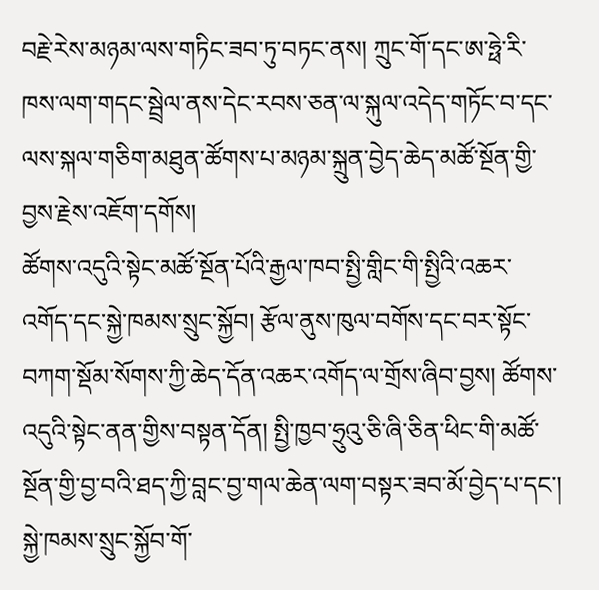བརྗེ་རེས་མཉམ་ལས་གཏིང་ཟབ་ཏུ་བཏང་ནས། ཀྲུང་གོ་དང་ཨ་ཧྥེ་རི་ཁས་ལག་གདང་སྦྲེལ་ནས་དེང་རབས་ཅན་ལ་སྐུལ་འདེད་གཏོང་བ་དང་ལས་སྐལ་གཅིག་མཐུན་ཚོགས་པ་མཉམ་སྐྲུན་བྱེད་ཆེད་མཚོ་སྔོན་གྱི་བྱས་རྗེས་འཇོག་དགོས།
ཚོགས་འདུའི་སྟེང་མཚོ་སྔོན་པོའི་རྒྱལ་ཁབ་སྤྱི་གླིང་གི་སྤྱིའི་འཆར་འགོད་དང་སྐྱེ་ཁམས་སྲུང་སྐྱོབ། རྩོལ་ནུས་ཁུལ་བགོས་དང་བར་སྟོང་བཀག་སྡོམ་སོགས་ཀྱི་ཆེད་དོན་འཆར་འགོད་ལ་གྲོས་ཞིབ་བྱས། ཚོགས་འདུའི་སྟེང་ནན་གྱིས་བསྟན་དོན། སྤྱི་ཁྱབ་ཧྲུའུ་ཅི་ཞི་ཅིན་ཕིང་གི་མཚོ་སྔོན་གྱི་བྱ་བའི་ཐད་ཀྱི་བླང་བྱ་གལ་ཆེན་ལག་བསྟར་ཟབ་མོ་བྱེད་པ་དང་། སྐྱེ་ཁམས་སྲུང་སྐྱོབ་གོ་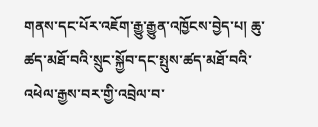གནས་དང་པོར་འཇོག་རྒྱུ་རྒྱུན་འཁྱོངས་བྱེད་པ། ཆུ་ཚད་མཐོ་བའི་སྲུང་སྐྱོབ་དང་སྤུས་ཚད་མཐོ་བའི་འཕེལ་རྒྱས་བར་གྱི་འབྲེལ་བ་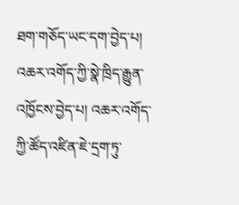ཐག་གཅོད་ཡང་དག་བྱེད་པ། འཆར་འགོད་ཀྱི་སྣེ་ཁྲིད་རྒྱུན་འཁྱོངས་བྱེད་པ། འཆར་འགོད་ཀྱི་ཚོད་འཛིན་ཇེ་དྲག་ཏུ་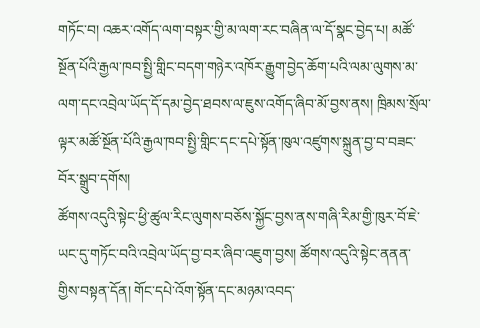གཏོང་བ། འཆར་འགོད་ལག་བསྟར་གྱི་མ་ལག་རང་བཞིན་ལ་དོ་སྣང་བྱེད་པ། མཚོ་སྔོན་པོའི་རྒྱལ་ཁབ་སྤྱི་གླིང་བདག་གཉེར་འཁོར་རྒྱུག་བྱེད་ཆོག་པའི་ལམ་ལུགས་མ་ལག་དང་འབྲེལ་ཡོད་དོ་དམ་བྱེད་ཐབས་ལ་ཇུས་འགོད་ཞིབ་མོ་བྱས་ནས། ཁྲིམས་སྲོལ་ལྟར་མཚོ་སྔོན་པོའི་རྒྱལ་ཁབ་སྤྱི་གླིང་དང་དཔེ་སྟོན་ཁུལ་འཛུགས་སྐྲུན་བྱ་བ་བཟང་བོར་སྒྲུབ་དགོས།
ཚོགས་འདུའི་སྟེང་ཕྱི་ཚུལ་རིང་ལུགས་བཅོས་སྐྱོང་བྱས་ནས་གཞི་རིམ་གྱི་ཁུར་བོ་ཇེ་ཡང་དུ་གཏོང་བའི་འབྲེལ་ཡོད་བྱ་བར་ཞིབ་འཇུག་བྱས། ཚོགས་འདུའི་སྟེང་ནནན་གྱིས་བསྟན་དོན། གོང་དཔེ་འོག་སྟོན་དང་མཉམ་འབད་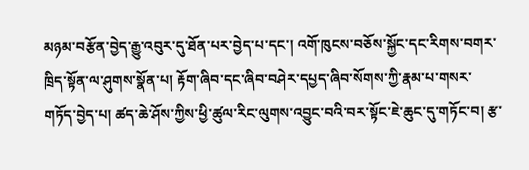མཉམ་བརྩོན་བྱེད་རྒྱུ་འབུར་དུ་ཐོན་པར་བྱེད་པ་དང་། འགོ་ཁུངས་བཅོས་སྐྱོང་དང་རིགས་བགར་ཁྲིད་སྟོན་ལ་ཤུགས་སྣོན་པ། རྟོག་ཞིབ་དང་ཞིབ་བཤེར་དཔྱད་ཞིབ་སོགས་ཀྱི་རྣམ་པ་གསར་གཏོད་བྱེད་པ། ཚད་ཆེ་ཤོས་ཀྱིས་ཕྱི་ཚུལ་རིང་ལུགས་འབྱུང་བའི་བར་སྟོང་ཇེ་ཆུང་དུ་གཏོང་བ། རྩ་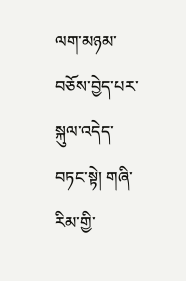ལག་མཉམ་བཅོས་བྱེད་པར་སྐུལ་འདེད་བཏང་སྟེ། གཞི་རིམ་གྱི་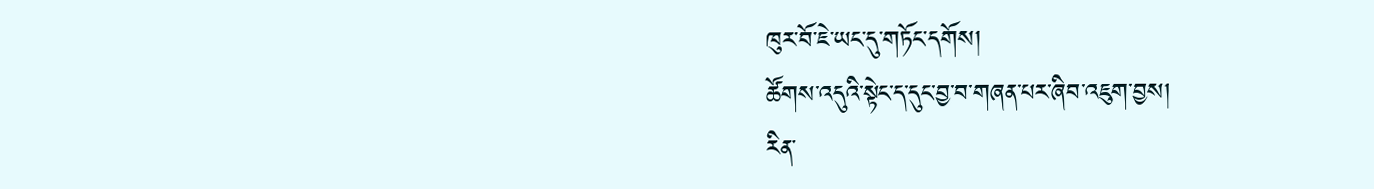ཁུར་བོ་ཇེ་ཡང་དུ་གཏོང་དགོས།
ཚོགས་འདུའི་སྟེང་ད་དུང་བྱ་བ་གཞན་པར་ཞིབ་འཇུག་བྱས།
རིན་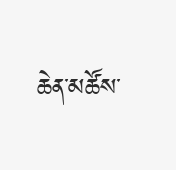ཆེན་མཚོས་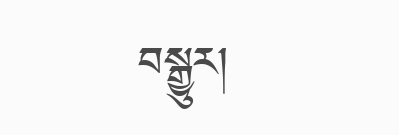བསྒྱུར།